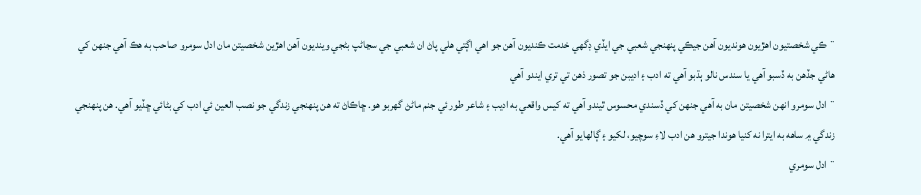¨ ڪي شخصتيون اهڙيون هونديون آهن جيڪي پنهنجي شعبي جي ايڏي ڊگهي خدمت ڪنديون آهن جو اهي اڳتي هلي پاڻ ان شعبي جي سڃاڻپ بڻجي وينديون آهن اهڙين شخصيتن مان ادل سومرو صاحب به هڪ آهي جنهن کي هاڻي جڏهن به ڏسبو آهي يا سندس نالو ٻڌبو آهي ته ادب ۽ اديبن جو تصور ذهن تي تري ايندو آهي
¨ ادل سومرو انهن شخصيتن مان به آهي جنهن کي ڏسندي محسوس ٿيندو آهي ته کيس واقعي به اديب ۽ شاعر طور ئي جنم ماڻڻ گهربو هو. ڇاڪاڻ ته هن پنهنجي زندگي جو نصب العين ئي ادب کي بڻائي ڇڏيو آهي. هن پنهنجي زندگي ۾ ساهه به ايترا نه کنيا هوندا جيترو هن ادب لاءِ سوچيو، لکيو ۽ ڳالهايو آهي.
¨ ادل سومري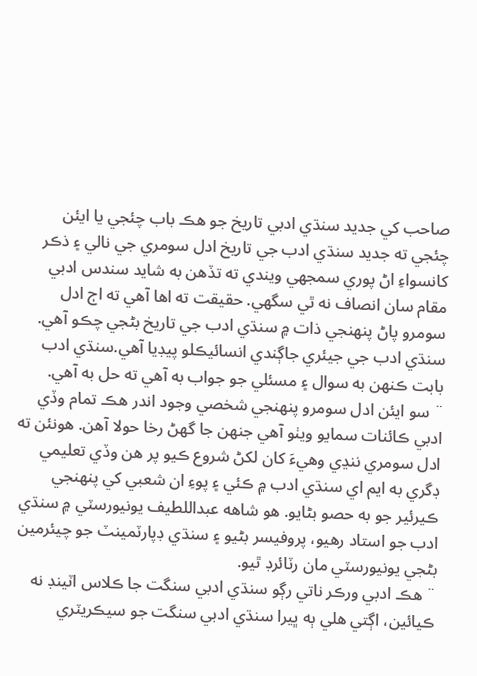صاحب کي جديد سنڌي ادبي تاريخ جو هڪ باب چئجي يا ايئن چئجي ته جديد سنڌي ادب جي تاريخ ادل سومري جي نالي ۽ ذڪر کانسواءِ اڻ پوري سمجهي ويندي ته تڏهن به شايد سندس ادبي مقام سان انصاف نه ٿي سگهي. حقيقت ته اها آهي ته اڄ ادل سومرو پاڻ پنهنجي ذات ۾ سنڌي ادب جي تاريخ بڻجي چڪو آهي. سنڌي ادب جي جيئري جاڳندي انسائيڪلو پيڊيا آهي.سنڌي ادب بابت ڪنهن به سوال ۽ مسئلي جو جواب به آهي ته حل به آهي.
¨ سو ايئن ادل سومرو پنهنجي شخصي وجود اندر هڪ تمام وڏي ادبي ڪائنات سمايو ويٺو آهي جنهن جا گهڻ رخا حولا آهن. هونئن ته ادل سومري ننڍي وهيءَ کان لکڻ شروع ڪيو پر هن وڏي تعليمي ڊگري به ايم اي سنڌي ادب ۾ ڪئي ۽ پوءِ ان شعبي کي پنهنجي ڪيرئير جو به حصو بڻايو. هو شاهه عبداللطيف يونيورسٽي ۾ سنڌي ادب جو استاد رهيو، پروفيسر بڻيو ۽ سنڌي ڊپارٽمينٽ جو چيئرمين بڻجي يونيورسٽي مان رٽائرڊ ٿيو.
¨ هڪ ادبي ورڪر ناتي رڳو سنڌي ادبي سنگت جا ڪلاس اٽينڊ نه ڪيائين، اڳتي هلي ٻه ڀيرا سنڌي ادبي سنگت جو سيڪريٽري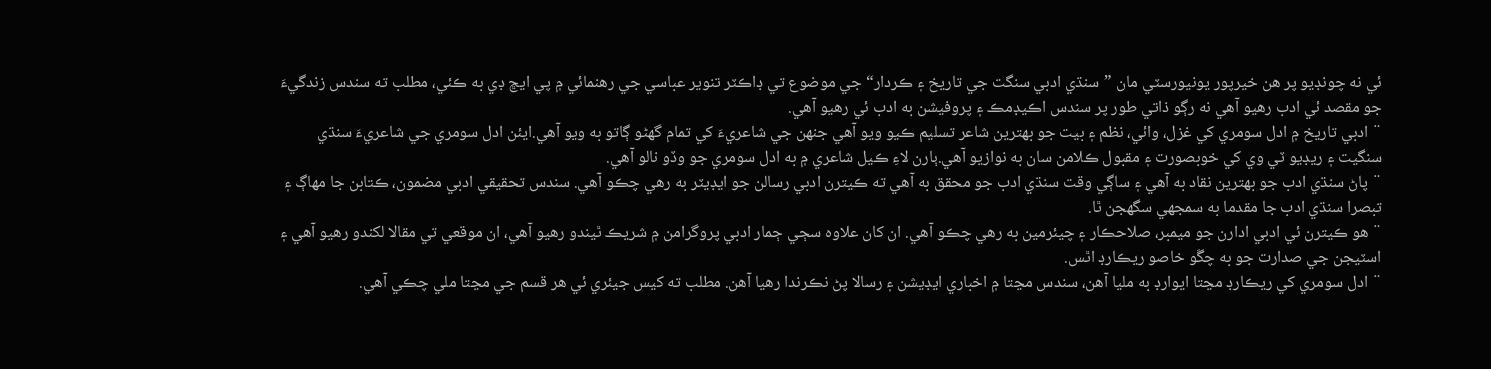ئي نه چونڊيو پر هن خيرپور يونيورسٽي مان ”سنڌي ادبي سنگت جي تاريخ ۽ ڪردار“ جي موضوع تي ڊاڪٽر تنوير عباسي جي رهنمائي ۾ پي ايڇ ڊي به ڪئي، مطلب ته سندس زندگيءَ جو مقصد ئي ادب رهيو آهي نه رڳو ذاتي طور پر سندس اڪيڊمڪ ۽ پروفيشن به ادب ئي رهيو آهي.
¨ ادبي تاريخ ۾ ادل سومري کي غزل، وائي، نظم ۽ بيت جو بهترين شاعر تسليم ڪيو ويو آهي جنهن جي شاعريءَ کي تمام گهڻو ڳاتو به ويو آهي.ايئن ادل سومري جي شاعريءَ سنڌي سنگيت ۽ ريڊيو ٽي وي کي خوبصورت ۽ مقبول ڪلامن سان به نوازيو آهي.ٻارن لاءِ ڪيل شاعري ۾ به ادل سومري جو وڏو نالو آهي.
¨ پاڻ سنڌي ادب جو بهترين نقاد به آهي ۽ ساڳي وقت سنڌي ادب جو محقق به آهي ته ڪيترن ادبي رسالن جو ايڊيٽر به رهي چڪو آهي. سندس تحقيقي ادبي مضمون، ڪتابن جا مهاڳ ۽ تبصرا سنڌي ادب جا مقدما به سمجهي سگهجن ٿا.
¨ هو ڪيترن ئي ادبي ادارن جو ميمبر، صلاحڪار ۽ چيئرمين به رهي چڪو آهي. ان کان علاوه سڄي ڄمار ادبي پروگرامن ۾ شريڪ ٿيندو رهيو آهي، ان موقعي تي مقالا لکندو رهيو آهي ۽ اسٽيجن جي صدارت جو به چڱو خاصو ريڪارڊ اٿس.
¨ ادل سومري کي ريڪارڊ مڃتا ايوارڊ به مليا آهن، سندس مڃتا ۾ اخباري ايڊيشن ۽ رسالا پڻ نڪرندا رهيا آهن. مطلب ته کيس جيئري ئي هر قسم جي مڃتا ملي چڪي آهي.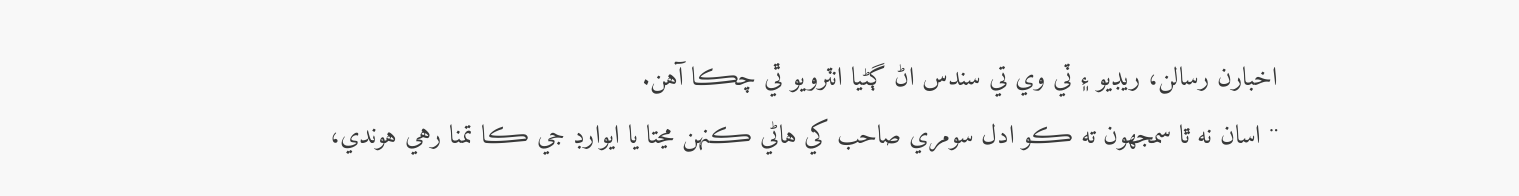اخبارن رسالن، ريڊيو ۽ ٽي وي تي سندس اڻ ڳڻيا انٽرويو ٿي چڪا آهن.
¨ اسان نه ٿا سمجهون ته ڪو ادل سومري صاحب کي هاڻي ڪنهن مڃتا يا ايوارڊ جي ڪا تمنا رهي هوندي،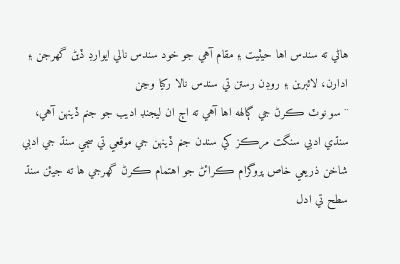هاڻي ته سندس اها حيثيت ۽ مقام آهي جو خود سندس نالي ايوارڊ ڏيڻ گهرجن ۽ ادارن، لائبرين ۽ روڊن رستن تي سندس نالا رکيا وڃن
¨ سو نوٽ ڪرڻ جي ڳالهه اها آهي ته اڄ ان ليجنڊ اديب جو جنم ڏينهن آهي، سنڌي ادبي سنگت مرڪز کي سندن جنم ڏينهن جي موقعي تي سڄي سنڌ جي ادبي شاخن ذريعي خاص پروگرام ڪرائڻ جو اهتمام ڪرڻ گهرجي ها ته جيئن سنڌ سطح تي ادل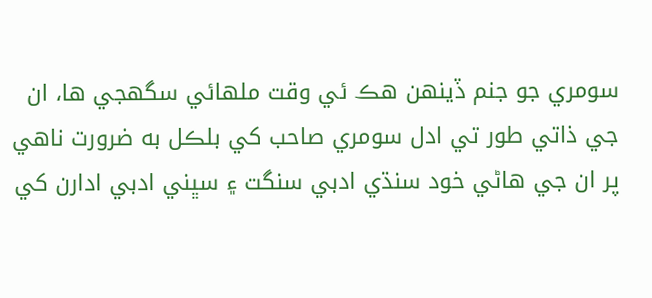سومري جو جنم ڏينهن هڪ ئي وقت ملهائي سگهجي ها، ان جي ذاتي طور تي ادل سومري صاحب کي بلڪل به ضرورت ناهي پر ان جي هاڻي خود سنڌي ادبي سنگت ۽ سڀني ادبي ادارن کي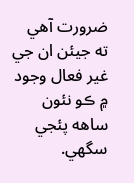ضرورت آهي ته جيئن ان جي غير فعال وجود ۾ ڪو نئون ساهه پئجي سگهي.